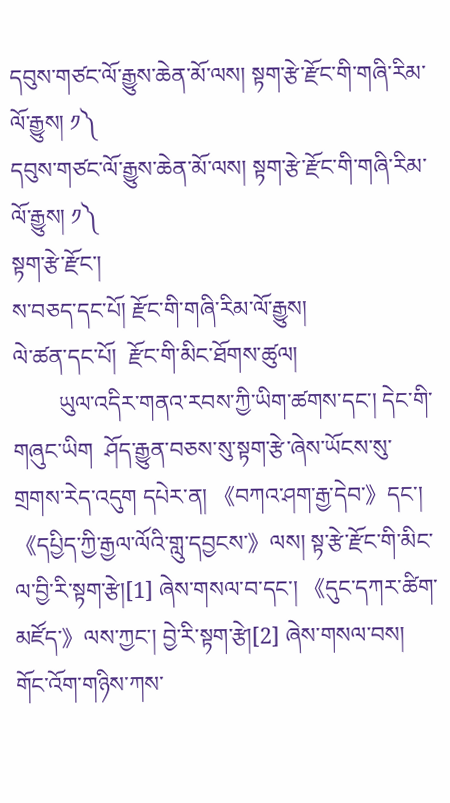དབུས་གཙང་ལོ་རྒྱུས་ཆེན་མོ་ལས། སྟག་རྩེ་རྫོང་གི་གཞི་རིམ་ལོ་རྒྱུས། ༡༽
དབུས་གཙང་ལོ་རྒྱུས་ཆེན་མོ་ལས། སྟག་རྩེ་རྫོང་གི་གཞི་རིམ་ལོ་རྒྱུས། ༡༽
སྟག་རྩེ་རྫོང་།
ས་བཅད་དང་པོ། རྫོང་གི་གཞི་རིམ་ལོ་རྒྱུས།
ལེ་ཚན་དང་པོ།  རྫོང་གི་མིང་ཐོགས་ཚུལ།
        ཡུལ་འདིར་གནའ་རབས་ཀྱི་ཡིག་ཚགས་དང་། དེང་གི་གཞུང་ཡིག  ཤོད་རྒྱུན་བཅས་སུ་སྟག་རྩེ་ཞེས་ཡོངས་སུ་གྲགས་རེད་འདུག དཔེར་ན། 《བཀའ་ཤག་རྒྱ་དེབ་》དང་། 《དཔྱིད་ཀྱི་རྒྱལ་ལོའི་གླུ་དབྱངས་》ལས། སྟ་རྩེ་རྫོང་གི་མིང་ལ་བྱི་རི་སྟག་རྩེ།[1] ཞེས་གསལ་བ་དང་། 《དུང་དཀར་ཚིག་མཛོད་》ལས་ཀྱང་། བྱེ་རི་སྟག་རྩེ།[2] ཞེས་གསལ་བས།
གོང་འོག་གཉིས་ཀས་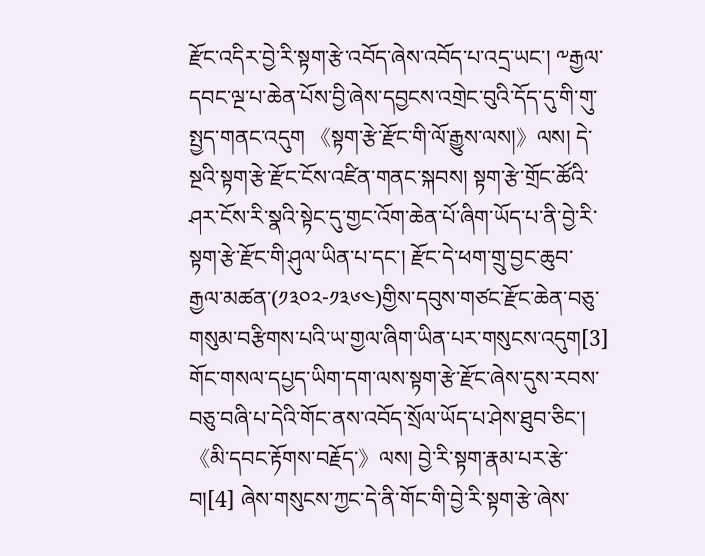རྫོང་འདིར་བྱེ་རི་སྟག་རྩེ་འབོད་ཞེས་འབོད་པ་འདྲ་ཡང་། ༸རྒྱལ་དབང་ལྔ་པ་ཆེན་པོས་བྱི་ཞེས་དབྱངས་འགྲེང་བུའི་དོད་དུ་གི་གུ་སྤྱད་གནང་འདུག 《སྟག་རྩེ་རྫོང་གི་ལོ་རྒྱུས་ལས།》ལས། དེ་སྔའི་སྟག་རྩེ་རྫོང་ངོས་འཛིན་གནང་སྐབས། སྟག་རྩེ་གྲོང་ཚོའི་ཤར་ངོས་རི་སྣའི་སྟེང་དུ་གྱང་འོག་ཆེན་པོ་ཞིག་ཡོད་པ་ནི་བྱེ་རི་སྟག་རྩེ་རྫོང་གི་ཤུལ་ཡིན་པ་དང་། རྫོང་དེ་ཕག་གྲུ་བྱང་ཆུབ་རྒྱལ་མཚན་(༡༣༠༢-༡༣༦༤)གྱིས་དབུས་གཙང་རྫོང་ཆེན་བཅུ་གསུམ་བརྩིགས་པའི་ཡ་གྱལ་ཞིག་ཡིན་པར་གསུངས་འདུག[3]
གོང་གསལ་དཔྱད་ཡིག་དག་ལས་སྟག་རྩེ་རྫོང་ཞེས་དུས་རབས་བཅུ་བཞི་པ་དེའི་གོང་ནས་འབོད་སྲོལ་ཡོད་པ་ཤེས་ཐུབ་ཅིང་། 《མི་དབང་རྟོགས་བརྗོད་》ལས། བྱེ་རི་སྟག་རྣམ་པར་རྩེ་བ།[4] ཞེས་གསུངས་ཀྱང་དེ་ནི་གོང་གི་བྱེ་རི་སྟག་རྩེ་ཞེས་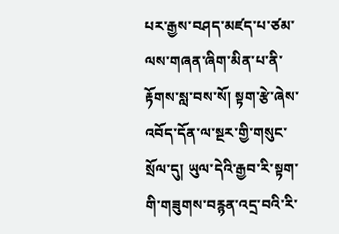པར་རྒྱས་བཤད་མཛད་པ་ཙམ་ལས་གཞན་ཞིག་མིན་པ་ནི་རྟོགས་སླ་བས་སོ། སྟག་རྩེ་ཞེས་འབོད་དོན་ལ་སྔར་གྱི་གསུང་སྲོལ་དུ། ཡུལ་དེའི་རྒྱབ་རི་སྟག་གི་གཟུགས་བརྙན་འདྲ་བའི་རི་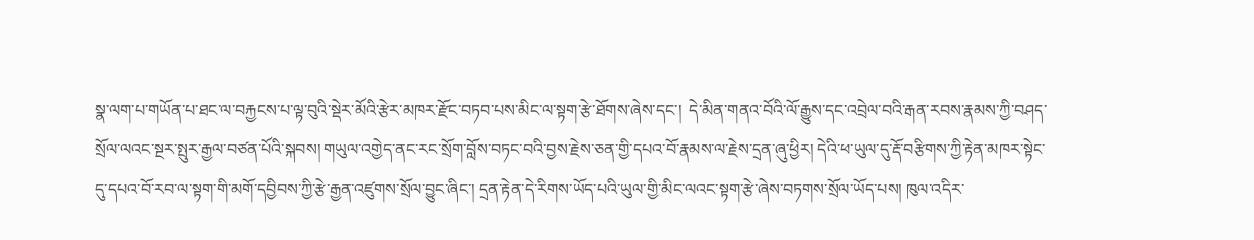སྣ་ལག་པ་གཡོན་པ་ཐང་ལ་བརྐྱངས་པ་ལྟ་བུའི་སྡེར་མོའི་རྩེར་མཁར་རྫོང་བཏབ་པས་མིང་ལ་སྟག་རྩེ་ཐོགས་ཞེས་དང་།  དེ་མིན་གནའ་བོའི་ལོ་རྒྱུས་དང་འབྲེལ་བའི་རྒན་རབས་རྣམས་ཀྱི་བཤད་སྲོལ་ལའང་སྔར་སྤུར་རྒྱལ་བཙན་པོའི་སྐབས། གཡུལ་འགྱེད་ནང་རང་སྲོག་བློས་བཏང་བའི་བྱས་རྗེས་ཅན་གྱི་དཔའ་བོ་རྣམས་ལ་རྗེས་དྲན་ཞུ་ཕྱིར། དེའི་ཕ་ཡུལ་དུ་རྡོ་བརྩིགས་ཀྱི་རྟེན་མཁར་སྟེང་དུ་དཔའ་བོ་རབ་ལ་སྟག་གི་མགོ་དབྱིབས་ཀྱི་རྩེ་རྒྱན་འཛུགས་སྲོལ་བྱུང་ཞིང་། དྲན་རྟེན་དེ་རིགས་ཡོད་པའི་ཡུལ་གྱི་མིང་ལའང་སྟག་རྩེ་ཞེས་བཏགས་སྲོལ་ཡོད་པས། ཁུལ་འདིར་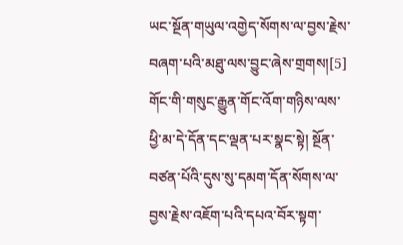ཡང་སྔོན་གཡུལ་འགྱེད་སོགས་ལ་བྱས་རྗེས་བཞག་པའི་མཐུ་ལས་བྱུང་ཞེས་གྲགས།[5]
གོང་གི་གསུང་རྒྱུན་གོང་འོག་གཉིས་ལས་ཕྱི་མ་དེ་དོན་དང་ལྡན་པར་སྣང་སྟེ། སྔོན་བཙན་པོའི་དུས་སུ་དམག་དོན་སོགས་ལ་བྱས་རྗེས་འཇོག་པའི་དཔའ་བོར་སྟག་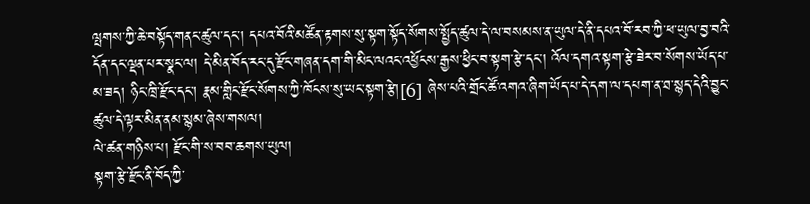ལྤགས་ཀྱི་ཆེ་བསྟོད་གནང་ཚུལ་དང་། དཔའ་བོའི་མཚོན་རྟགས་སུ་སྟག་སྟོད་སོགས་སྤྱོད་ཚུལ་དེ་ལ་བསམས་ན་ཡུལ་དེ་ནི་དཔའ་བོ་རབ་ཀྱི་ཕ་ཡུལ་བྱ་བའི་དོན་དང་ལྡན་པར་སྣང་ལ། དེ་མིན་བོད་རང་དུ་རྫོང་གཞན་དག་གི་མིང་ལའང་འཕྱོངས་རྒྱས་ཕྱིང་བ་སྟག་རྩེ་དང་། འོལ་དགའ་སྟག་རྩེ་ཟེར་བ་སོགས་ཡོད་པ་མ་ཟད། ཉིང་ཁྲི་རྫོང་དང་། རྣམ་གླིང་རྫོང་སོགས་ཀྱི་ཁོངས་སུ་ཡང་སྟག་རྩེ།[6] ཞེས་པའི་གྲོང་ཚོ་འགའ་ཞིག་ཡོད་པ་དེ་དག་ལ་དཔག་ན་ཐ་སྙད་དེའི་བྱུང་ཚུལ་དེ་ལྟར་མིན་ནམ་སྙམ་ཞེས་གསལ།
ལེ་ཚན་གཉིས་པ། རྫོང་གི་ས་བབ་ཆགས་ཡུལ།
སྟག་རྩེ་རྫོང་ནི་བོད་ཀྱི་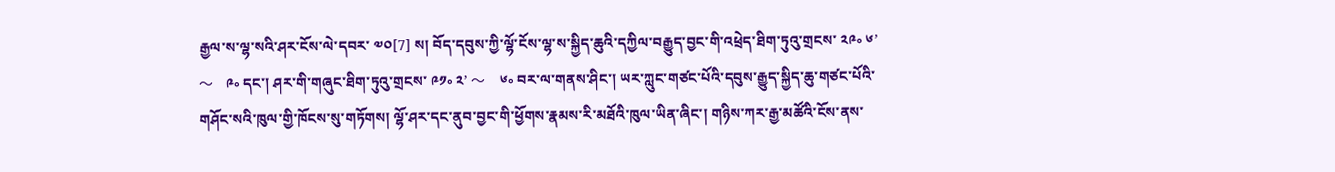རྒྱལ་ས་ལྷ་སའི་ཤར་ངོས་ལེ་དབར་ ༧༠[7] ས། བོད་དབུས་ཀྱི་ལྷོ་ངོས་ལྷ་ས་སྐྱིད་ཆུའི་དཀྱིལ་བརྒྱུད་བྱང་གི་འཕྲེད་ཐིག་ཏུའུ་གྲངས་ ༢༩༚ ༦’ 〜    ༩༚ དང་། ཤར་གི་གཞུང་ཐིག་ཏུའུ་གྲངས་ ༩༡༚ ༢’ 〜     ༦༚ བར་ལ་གནས་ཤིང་། ཡར་ཀླུང་གཙང་པོའི་དབུས་རྒྱུད་སྐྱིད་ཆུ་གཙང་པོའི་གཤོང་སའི་ཁུལ་གྱི་ཁོངས་སུ་གཏོགས། ལྷོ་ཤར་དང་ནུབ་བྱང་གི་ཕྱོགས་རྣམས་རི་མཐོའི་ཁུལ་ཡིན་ཞིང་། གཉིས་ཀར་རྒྱ་མཚོའི་ངོས་ནས་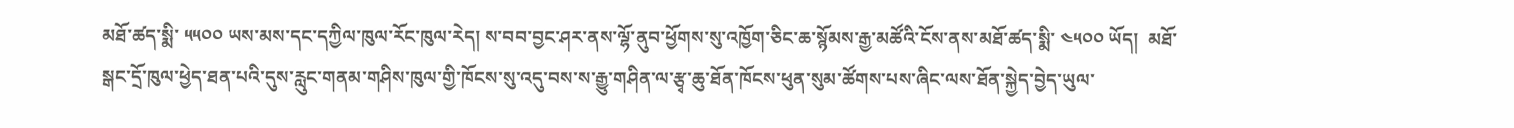མཐོ་ཚད་སྨི་ ༥༥༠༠ ཡས་མས་དང་དཀྱིལ་ཁུལ་རོང་ཁུལ་རེད། ས་བབ་བྱང་ཤར་ནས་ལྷོ་ནུབ་ཕྱོགས་སུ་འཁྱོག་ཅིང་ཆ་སྙོམས་རྒྱ་མཚོའི་ངོས་ནས་མཐོ་ཚད་སྨི་ ༤༥༠༠ ཡོད།  མཐོ་སྒང་དྲོ་ཁུལ་ཕྱེད་ཐན་པའི་དུས་རླུང་གནམ་གཤིས་ཁུལ་གྱི་ཁོངས་སུ་འདུ་བས་ས་རྒྱུ་གཤིན་ལ་རྩྭ་ཆུ་ཐོན་ཁོངས་ཕུན་སུམ་ཚོགས་པས་ཞིང་ལས་ཐོན་སྐྱེད་བྱེད་ཡུལ་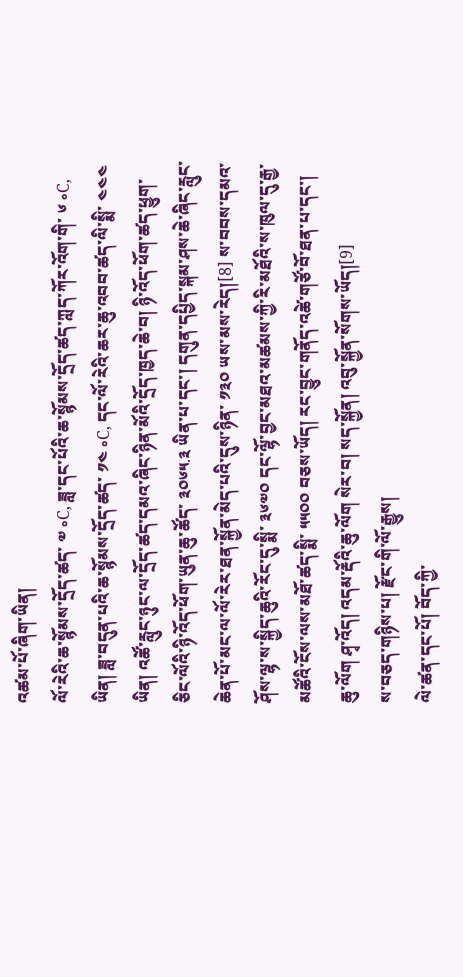འཚམ་པོ་ཞིག་ཡིན།
ལོ་རེའི་ཆ་སྙོམས་དྲོད་ཚད་ ༧ ༚C‚ ཟླ་དང་པོའི་ཆ་སྙོམས་དྲོད་ཚད་ཀླད་ཀོར་འོག་གི་ ༦ ༚C‚ ཡིན། ཟླ་བདུན་པའི་ཆ་སྙོམས་དྲོད་ཚད་ ༡༤ ༚C‚ དང་ལོ་རེའི་ཆར་ཆུ་འབབ་ཚད་ལི་སྨི་ ༤༤༤ ཡིན། འཚོ་རླུང་ཉུང་ལ་དྲོད་ཚད་དམའ་ཞིང་ཉིན་མོའི་དྲོད་ཁྱད་ཆེ་བ། ཉི་འོད་ཕོག་ཚད་ཕྱུག་ཅིང་ལོའི་ཉི་འོད་ཕོག་ཡུན་ཆུ་ཚོད་ ༣༠༦༥.༣ ཡིན་པ་དང་། དགུན་དཔྱིད་སྐམ་ཤས་ཆེ་ཞིང་རླུང་ཆེན་པོ་མང་ལ་ལོ་རེར་ཐན་སྐྱོན་མེད་པའི་དུས་ཉིན་ ༡༣༠ ཡས་མས་རེད།[8] ས་བབས་དམའ་ཤོས་ལྷ་ས་སྐྱིད་ཆུའི་རོང་དུ་སྨི་ ༣༦༧༠ དང་ལྷོ་བྱང་མཐའ་མཚམས་ཀྱི་རི་མཐོའི་ས་ཁུལ་དུ་རྒྱ་མཚོའི་ངོས་ལས་མཐོ་ཚད་སྨི་ ༥༥༠༠ བཅས་ཡོད། རང་བྱུང་གནོད་འཚེ་གཙོ་བོ་ཐན་པ་དང་། ཆུ་ལོག ཤྭ་འོད། འདམ་རྡོའི་ཆུ་ལོག སེར་བ། སད་སྐྱོན། འབུ་སྐྱོན་སོགས་ཡོད།[9]
ས་བཅད་གཉིས་པ། རྫོང་གི་ལོ་རྒྱུས།
ལེ་ཚན་དང་པོ། བོད་ཀྱི་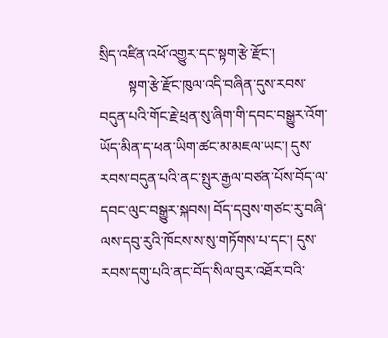སྲིད་འཛིན་འཕོ་འགྱུར་དང་སྟག་རྩེ་རྫོང་།
        སྟག་རྩེ་རྫོང་ཁུལ་འདི་བཞིན་དུས་རབས་བདུན་པའི་གོང་རྗེ་ཕྲན་སུ་ཞིག་གི་དབང་བསྒྱུར་འོག་ཡོད་མིན་ད་ཕན་ཡིག་ཚང་མ་མཇལ་ཡང་། དུས་རབས་བདུན་པའི་ནང་སྤུར་རྒྱལ་བཙན་པོས་བོད་ལ་དབང་ལུང་བསྒྱུར་སྐབས། བོད་དབུས་གཙང་རུ་བཞི་ལས་དབུ་རུའི་ཁོངས་ས་སུ་གཏོགས་པ་དང་། དུས་རབས་དགུ་པའི་ནང་བོད་སིལ་བུར་འཐོར་བའི་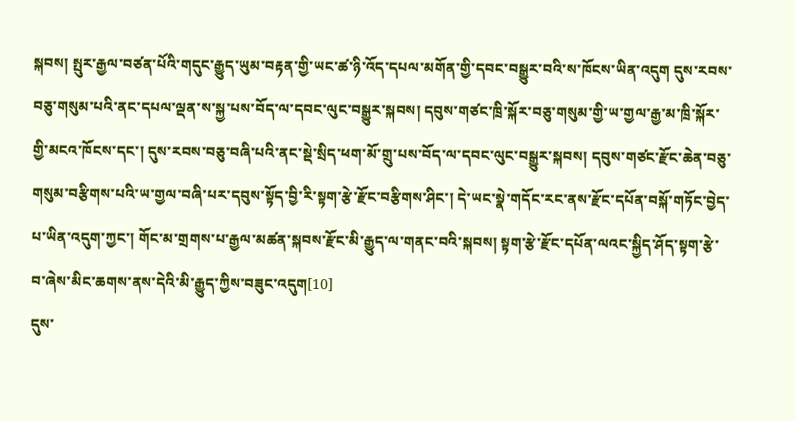སྐབས། སྤུར་རྒྱལ་བཙན་པོའི་གདུང་རྒྱུད་ཡུམ་བརྟན་གྱི་ཡང་ཚ་ཉི་འོད་དཔལ་མགོན་གྱི་དབང་བསྒྱུར་བའི་ས་ཁོངས་ཡིན་འདུག དུས་རབས་བཅུ་གསུམ་པའི་ནང་དཔལ་ལྡན་ས་སྐྱ་པས་བོད་ལ་དབང་ལུང་བསྒྱུར་སྐབས། དབུས་གཙང་ཁྲི་སྐོར་བཅུ་གསུམ་གྱི་ཡ་གྱལ་རྒྱ་མ་ཁྲི་སྐོར་གྱི་མངའ་ཁོངས་དང་། དུས་རབས་བཅུ་བཞི་པའི་ནང་སྡེ་སྲིད་ཕག་མོ་གྲུ་པས་བོད་ལ་དབང་ལུང་བསྒྱུར་སྐབས། དབུས་གཙང་རྫོང་ཆེན་བཅུ་གསུམ་བརྩིགས་པའི་ཡ་གྱལ་བཞི་པར་དབུས་སྟོད་བྱི་རི་སྟག་རྩེ་རྫོང་བརྩིགས་ཤིང་། དེ་ཡང་སྣེ་གདོང་རང་ནས་རྫོང་དཔོན་བསྐོ་གཏོང་བྱེད་པ་ཡིན་འདུག་ཀྱང་། གོང་མ་གྲགས་པ་རྒྱལ་མཚན་སྐབས་རྫོང་མི་རྒྱུད་ལ་གནང་བའི་སྐབས། སྟག་རྩེ་རྫོང་དཔོན་ལའང་སྐྱིད་ཤོད་སྟག་རྩེ་བ་ཞེས་མིང་ཆགས་ནས་དེའི་མི་རྒྱུད་ཀྱིས་བཟུང་འདུག[10]
དུས་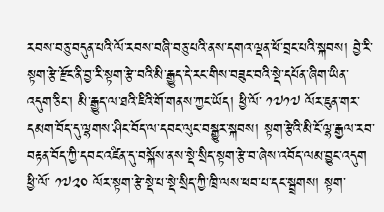རབས་བཅུ་བདུན་པའི་ལོ་རབས་བཞི་བཅུ་པའི་ནས་དགའ་ལྡན་ཕོ་བྲང་པའི་སྐབས། བྱེ་རི་སྟག་རྩེ་རྫོང་ནི་བྱ་རི་སྟག་རྩེ་བའི་མི་རྒྱུད་དེ་རང་གིས་བཟུང་བའི་སྡེ་དཔོན་ཞིག་ཡིན་འདུག་ཅིང་། མི་རྒྱུད་ལ་ཐའི་ཇིའི་གོ་གནས་ཀྱང་ཡོད། ཕྱི་ལོ་ ༡༧༡༧ ལོར་ཇུན་གར་དམག་བོད་དུ་ལྷགས་ཤིང་བོད་ལ་དབང་ལུང་བསྒྱུར་སྐབས། སྟག་རྩེའི་མི་ངོ་ལྷ་རྒྱལ་རབ་བརྟན་བོད་ཀྱི་དབང་འཛིན་དུ་བསྐོས་ནས་སྡེ་སྲིད་སྟག་རྩེ་བ་ཞེས་འབོད་ལམ་བྱུང་འདུག ཕྱི་ལོ་ ༡༧༢༠ ལོར་སྟག་རྩེ་སྡེ་པ་སྡེ་སྲིད་ཀྱི་ཁྲི་ལས་ཕབ་པ་དང་སྦྲགས། སྟག་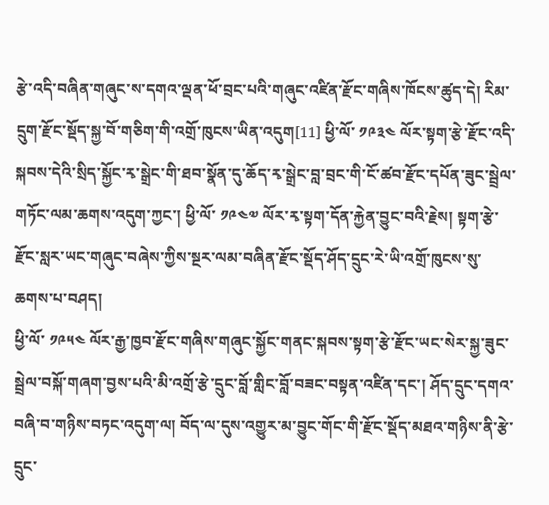རྩེ་འདི་བཞིན་གཞུང་ས་དགའ་ལྡན་ཕོ་བྲང་པའི་གཞུང་འཛིན་རྫོང་གཞིས་ཁོངས་ཚུད་དེ། རིམ་དྲུག་རྫོང་སྡོད་སྐྱ་བོ་གཅིག་གི་འགྲོ་ཁུངས་ཡིན་འདུག[11] ཕྱི་ལོ་ ༡༩༣༤ ལོར་སྟག་རྩེ་རྫོང་འདི་སྐབས་དེའི་སྲིད་སྐྱོང་རྭ་སྒྲེང་གི་ཐབ་སྣོན་དུ་ཆོད་རྭ་སྒྲེང་བླ་བྲང་གི་ངོ་ཚབ་རྫོང་དཔོན་ཟུང་སྦྲེལ་གཏོང་ལམ་ཆགས་འདུག་ཀྱང་། ཕྱི་ལོ་ ༡༩༤༧ ལོར་རྭ་སྟག་དོན་རྐྱེན་བྱུང་བའི་རྗེས། སྟག་རྩེ་རྫོང་སླར་ཡང་གཞུང་བཞེས་ཀྱིས་སྔར་ལམ་བཞིན་རྫོང་སྡོད་ཤོད་དྲུང་རེ་ཡི་འགྲོ་ཁུངས་སུ་ཆགས་པ་བཤད།
ཕྱི་ལོ་ ༡༩༥༤ ལོར་རྒྱ་ཁྱབ་རྫོང་གཞིས་གཞུང་སྐྱོང་གནང་སྐབས་སྟག་རྩེ་རྫོང་ཡང་སེར་སྐྱ་ཟུང་སྦྲེལ་བསྐོ་གཞག་བྱས་པའི་མི་འགྲོ་རྩེ་དྲུང་བློ་གླིང་བློ་བཟང་བསྟན་འཛིན་དང་། ཤོད་དྲུང་དགའ་བཞི་བ་གཉིས་བཏང་འདུག་ལ། བོད་ལ་དུས་འགྱུར་མ་བྱུང་གོང་གི་རྫོང་སྡོད་མཐའ་གཉིས་ནི་རྩེ་དྲུང་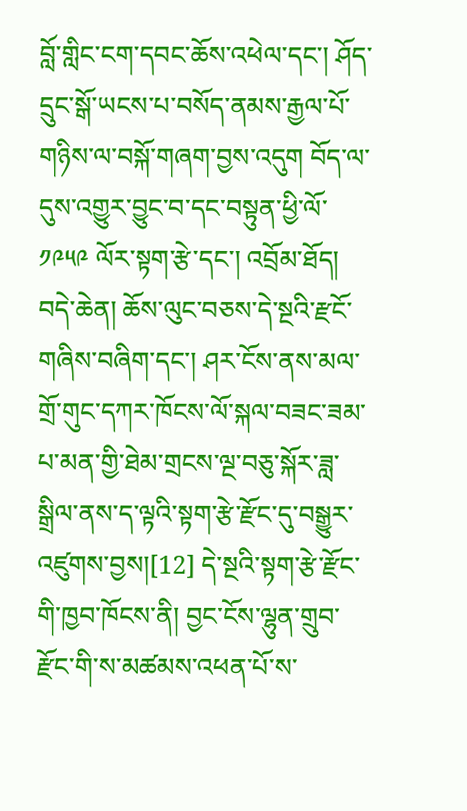བློ་གླིང་ངག་དབང་ཆོས་འཕེལ་དང་། ཤོད་དྲུང་སྒོ་ཡངས་པ་བསོད་ནམས་རྒྱལ་པོ་གཉིས་ལ་བསྐོ་གཞག་བྱས་འདུག བོད་ལ་དུས་འགྱུར་བྱུང་བ་དང་བསྟུན་ཕྱི་ལོ་ ༡༩༥༩ ལོར་སྟག་རྩེ་དང་། འབྲོམ་ཐོད། བདེ་ཆེན། ཆོས་ལུང་བཅས་དེ་སྔའི་རྫངོ་གཞིས་བཞིག་དང་། ཤར་ངོས་ནས་མལ་གྲོ་གུང་དཀར་ཁོངས་ལོ་སྐལ་བཟང་ཟམ་པ་མན་གྱི་ཐེམ་གྲངས་ལྔ་བཅུ་སྐོར་ཟླ་སྒྲིལ་ནས་ད་ལྟའི་སྟག་རྩེ་རྫོང་དུ་བསྒྱུར་འཛུགས་བྱས།[12] དེ་སྔའི་སྟག་རྩེ་རྫོང་གི་ཁྱབ་ཁོངས་ནི། བྱང་ངོས་ལྷུན་གྲུབ་རྫོང་གི་ས་མཚམས་འཕན་པོ་ས་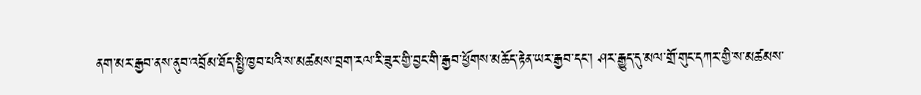ནག་མར་རྒྱབ་ནས་ནུབ་འབྲོམ་ཐོད་སྤྱི་ཁྱབ་པའི་ས་མཚམས་བྲག་རལ་རི་ཟུར་གྱི་བྱང་གི་རྒྱབ་ཕྱོགས་མཆོད་རྟེན་ཡར་རྒྱབ་དང་། ཤར་རྒྱུད་དུ་མལ་གྲོ་གུང་དཀར་གྱི་ས་མཚམས་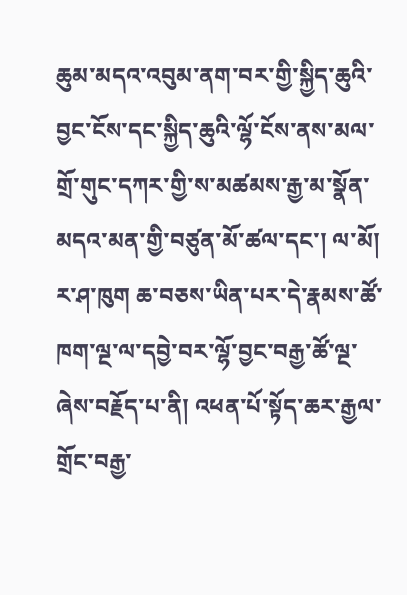ཆུམ་མདའ་འབུམ་ནག་བར་གྱི་སྐྱིད་ཆུའི་བྱང་ངོས་དང་སྐྱིད་ཆུའི་ལྷོ་ངོས་ནས་མལ་གྲོ་གུང་དཀར་གྱི་ས་མཚམས་རྒྱ་མ་སྣོན་མདའ་མན་གྱི་བཙུན་མོ་ཚལ་དང་། ལ་མོ། ར་ཤ་ཁུག ཆ་བཅས་ཡིན་པར་དེ་རྣམས་ཚོ་ཁག་ལྔ་ལ་དབྱེ་བར་ལྷོ་བྱང་བརྒྱ་ཚོ་ལྔ་ཞེས་བརྗོད་པ་ནི། འཕན་པོ་སྟོད་ཆར་རྒྱལ་གྲོང་བརྒྱ་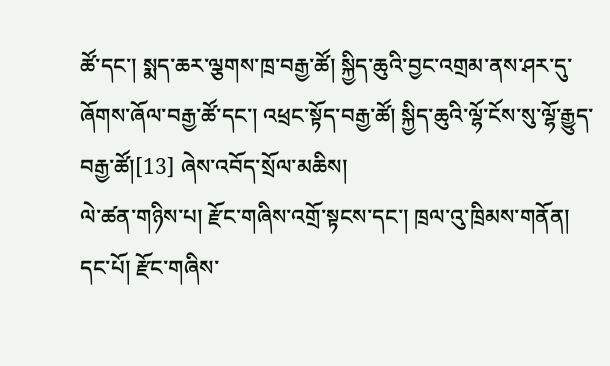ཚོ་དང་། སྨད་ཆར་ལྕགས་ཁྲ་བརྒྱ་ཚོ། སྐྱིད་ཆུའི་བྱང་འགྲམ་ནས་ཤར་དུ་ཞོགས་ཞོལ་བརྒྱ་ཚོ་དང་། འཕྲང་སྟོད་བརྒྱ་ཚོ། སྐྱིད་ཆུའི་ལྷོ་ངོས་སུ་ལྷོ་རྒྱུད་བརྒྱ་ཚོ།[13] ཞེས་འབོད་སྲོལ་མཆིས།
ལེ་ཚན་གཉིས་པ། རྫོང་གཞིས་འགྲོ་སྟངས་དང་། ཁྲལ་འུ་ཁྲིམས་གནོན།
དང་པོ། རྫོང་གཞིས་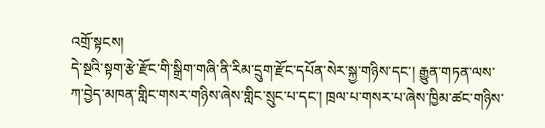འགྲོ་སྟངས།
དེ་སྔའི་སྟག་རྩེ་རྫོང་གི་སྒྲིག་གཞི་ནི་རིམ་དྲུག་རྫོང་དཔོན་སེར་སྐྱ་གཉིས་དང་། རྒྱུན་གཏན་ལས་ཀ་བྱེད་མཁན་གླིང་གསར་གཉིས་ཞེས་གླིང་སྲུང་པ་དང་། ཁྲལ་པ་གསར་པ་ཞེས་ཁྱིམ་ཚང་གཉིས་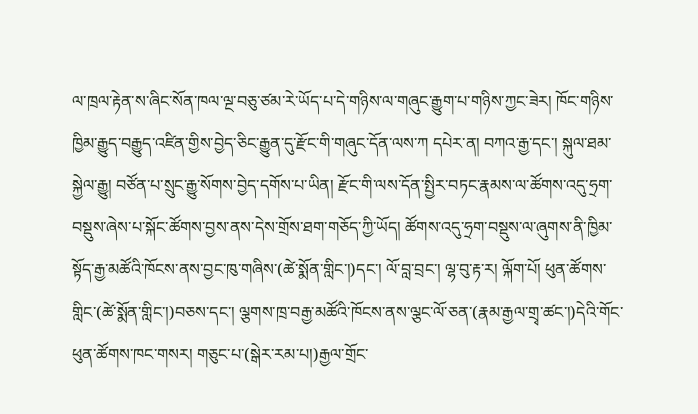ལ་ཁྲལ་རྟེན་ས་ཞིང་སོན་ཁལ་ལྔ་བཅུ་ཙམ་རེ་ཡོད་པ་དེ་གཉིས་ལ་གཞུང་རྒྱུག་པ་གཉིས་ཀྱང་ཟེར། ཁོང་གཉིས་ཁྱིམ་རྒྱུད་བརྒྱུད་འཛིན་གྱིས་བྱེད་ཅིང་རྒྱུན་དུ་རྫོང་གི་གཞུང་དོན་ལས་ཀ དཔེར་ན། བཀའ་རྒྱ་དང་། སྐུལ་ཐམ་སྐྱེལ་རྒྱུ། བཙོན་པ་སྲུང་རྒྱུ་སོགས་བྱེད་དགོས་པ་ཡིན། རྫོང་གི་ལས་དོན་སྤྱིར་བཏང་རྣམས་ལ་ཚོགས་འདུ་ཧྲག་བསྡུས་ཞེས་པ་སྐོང་ཚོགས་བྱས་ནས་དེས་གྲོས་ཐག་གཅོད་ཀྱི་ཡོད། ཚོགས་འདུ་ཧྲག་བསྡུས་ལ་ཞུགས་ནི་ཁྱིམ་སྟོད་རྒྱ་མཚོའི་ཁོངས་ནས་བྱང་ཁུ་གཞིས་(ཚེ་སྨོན་གླིང་།)དང་། ལོ་བླ་བྲང་། ལྷ་བུ་རྟ་ར། ལྐོག་པོ། ཕུན་ཚོགས་གླིང་(ཚེ་སྨོན་གླིང་།)བཅས་དང་། ལྕགས་ཁྲ་བརྒྱ་མཚོའི་ཁོངས་ནས་ལྕང་ལོ་ཅན་(རྣམ་རྒྱལ་གྲྭ་ཚང་།)དེའི་གོང་ཕུན་ཚོགས་ཁང་གསར། གཅུང་པ་(སྒེར་རམ་པ།)རྒྱལ་གྲོང་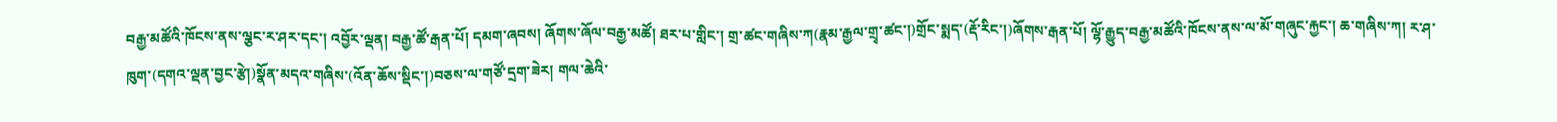བརྒྱ་མཚོའི་ཁོངས་ནས་ལྕང་ར་ཤར་དང་། འབྱོར་ལྡན། བརྒྱ་ཚོ་རྒན་པོ། དམག་ཞབས། ཞོགས་ཞོལ་བརྒྱ་མཚོ། ཐར་པ་གླིང་། གྲ་ཚང་གཞིས་ཀ(རྣམ་རྒྱལ་གྲྭ་ཚང་།)གྲོང་སྨད་(རྡོ་རིང་།)ཞོགས་རྒན་པོ། ལྷོ་རྒྱུད་བརྒྱ་མཚོའི་ཁོངས་ནས་ལ་མོ་གཞུང་རྐྱང་། ཆ་གཞིས་ཀ། ར་ཤ་ཁུག་(དགའ་ལྡན་བྱང་རྩེ།)སྣོན་མདའ་གཞིས་(འོན་ཆོས་སྡིང་།)བཅས་ལ་གཙོ་དྲག་ཟེར། གལ་ཆེའི་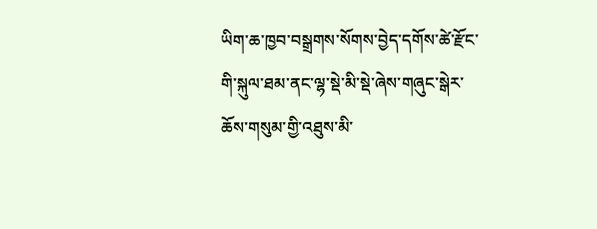ཡིག་ཆ་ཁྱབ་བསྒྲགས་སོགས་བྱེད་དགོས་ཚེ་རྫོང་གི་སྐུལ་ཐམ་ནང་ལྷ་སྡེ་མི་སྡེ་ཞེས་གཞུང་སྒེར་ཆོས་གསུམ་གྱི་འཐུས་མི་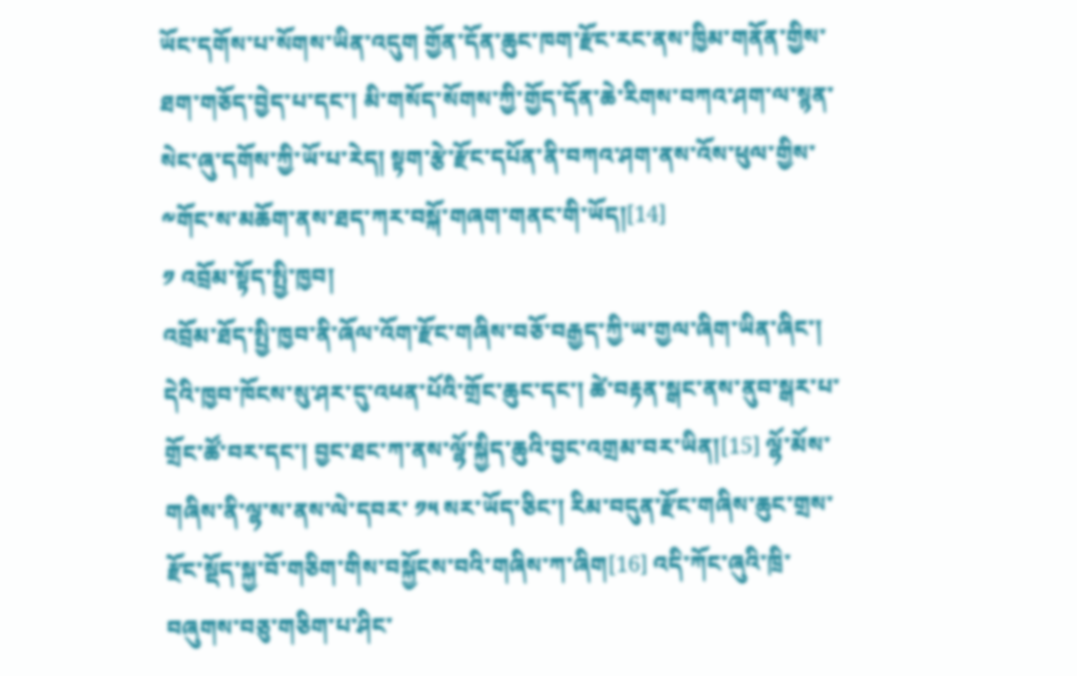ཡོང་དགོས་པ་སོགས་ཡིན་འདུག གྱོན་དོན་ཆུང་ཁག་རྫོང་རང་ནས་ཁྱིམ་གནོན་གྱིས་ཐག་གཅོད་བྱེད་པ་དང་། མི་གསོད་སོགས་ཀྱི་གྱོད་དོན་ཆེ་རིགས་བཀའ་ཤག་ལ་སྙན་སེང་ཞུ་དགོས་ཀྱི་ཡོ་པ་རེད། སྟག་རྩེ་རྫོང་དཔོན་ནི་བཀའ་ཤག་ནས་འོས་ཕུལ་གྱིས་༸གོང་ས་མཆོག་ནས་ཐད་ཀར་བསྐོ་གཞག་གནང་གི་ཡོད།[14]
༡ འབྲོམ་སྟོད་སྤྱི་ཁྱབ།
འབྲོམ་ཐོད་སྤྱི་ཁྱབ་ནི་ཞོལ་འོག་རྫོང་གཞིས་བཅོ་བརྒྱད་ཀྱི་ཡ་གྱལ་ཞིག་ཡིན་ཞིང་། དེའི་ཁྱབ་ཁོངས་སུ་ཤར་དུ་འཕན་པོའི་གྲོང་ཆུང་དང་། ཚེ་བརྟན་སྒང་ནས་ནུབ་སྒར་པ་གྲོང་ཚོ་བར་དང་། བྱང་ཐང་ཀ་ནས་ལྷོ་སྐྱིད་ཆུའི་བྱང་འགྲམ་བར་ཡིན།[15] ལྷོ་མོས་གཞིས་ནི་ལྷ་ས་ནས་ལེ་དབར་ ༡༥ སར་ཡོད་ཅིང་། རིམ་བདུན་རྫོང་གཞིས་ཆུང་གྲས་རྫོང་སྡོད་སྐྱ་བོ་གཅིག་གིས་བསྐྱོངས་བའི་གཞིས་ཀ་ཞིག[16] འདི་ཀོང་ཞུའི་ཁྲི་བཞུགས་བཅུ་གཅིག་པ་ཤིང་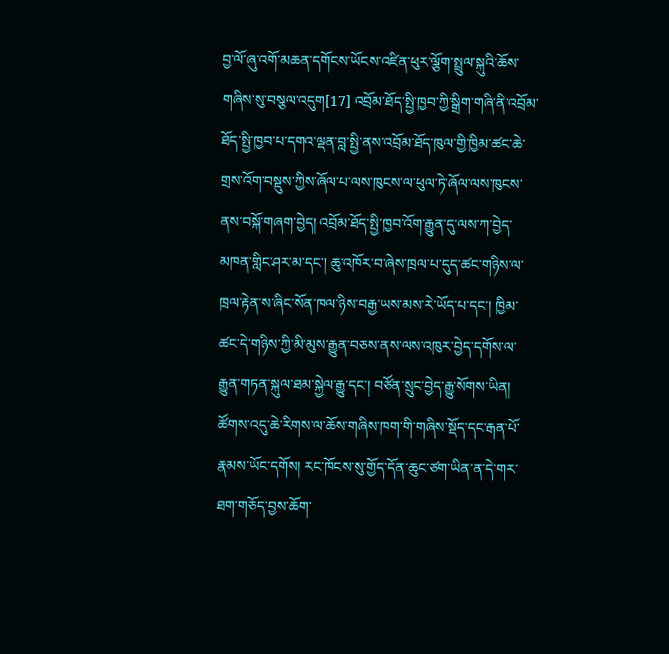བྱ་ལོ་ཞུ་འགོ་མཆན་དགོངས་ཡོངས་འཛིན་ཕུར་ལྕོག་སྤྲུལ་སྐུའི་ཆོས་གཞིས་སུ་བསྕལ་འདུག[17] འབྲོམ་ཐོད་སྤྱི་ཁྱབ་ཀྱི་སྒྲིག་གཞི་ནི་འབྲོམ་ཐོད་སྤྱི་ཁྱབ་པ་དགའ་ལྡན་བླ་སྤྱི་ནས་འབྲོམ་ཐོད་ཁུལ་གྱི་ཁྱིམ་ཚང་ཆེ་གྲས་འོག་བསྡུས་ཀྱིས་ཞོལ་པ་ལས་ཁུངས་ལ་ཕུལ་ཏེ་ཞོལ་ལས་ཁུངས་ནས་བསྐོ་གཞག་བྱེད། འབྲོམ་ཐོད་སྤྱི་ཁྱབ་འོག་རྒྱུན་དུ་ལས་ཀ་བྱེད་མཁན་གླིང་ཤར་མ་དང་། ཆུ་འཁོར་བ་ཞེས་ཁྲལ་པ་དུད་ཚང་གཉིས་ལ་ཁྲལ་རྟེན་ས་ཞིང་སོན་ཁལ་ཉིས་བརྒྱ་ཡས་མས་རེ་ཡོད་པ་དང་། ཁྱིམ་ཚང་དེ་གཉིས་ཀྱི་མི་མུས་རྒྱུན་བཅས་ནས་ལས་འཁུར་བྱེད་དགོས་ལ་རྒྱུན་གཏན་སྐུལ་ཐམ་སྐྱེལ་རྒྱུ་དང་། བཙོན་སྲུང་བྱེད་རྒྱུ་སོགས་ཡིན། ཚོགས་འདུ་ཆེ་རིགས་ལ་ཆོས་གཞིས་ཁག་གི་གཞིས་སྡོད་དང་རྒན་པོ་རྣམས་ཡོང་དགོས། རང་ཁོངས་སུ་གྱོད་དོན་ཆུང་ཙག་ཡིན་ན་དེ་གར་ཐག་གཅོད་བྱས་ཆོག་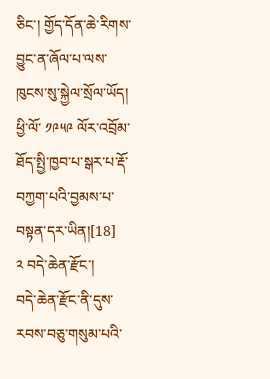ཅིང་། གྱོད་དོན་ཆེ་རིགས་བྱུང་ན་ཞོལ་པ་ལས་ཁུངས་སུ་སྐྱེལ་སྲོལ་ཡོད། ཕྱི་ལོ་ ༡༩༥༩ ལོར་འབྲོམ་ཐོད་སྤྱི་ཁྱབ་པ་སྒར་པ་རྡོ་བཀྱག་པའི་བྱམས་པ་བསྟན་དར་ཡིན།[18]
༢ བདེ་ཆེན་རྫོང་།
བདེ་ཆེན་རྫོང་ནི་དུས་རབས་བཅུ་གསུམ་པའི་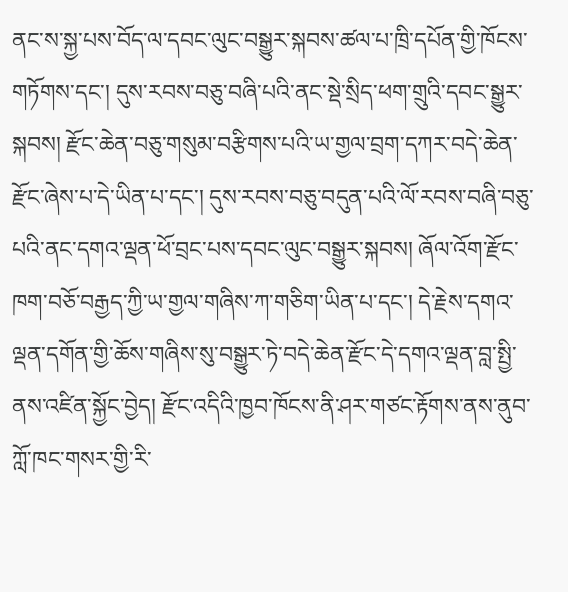ནང་ས་སྐྱ་པས་བོད་ལ་དབང་ལུང་བསྒྱུར་སྐབས་ཚལ་པ་ཁྲི་དཔོན་གྱི་ཁོངས་གཏོགས་དང་། དུས་རབས་བཅུ་བཞི་པའི་ནང་སྡེ་སྲིད་ཕག་གྲུའི་དབང་སྒྱུར་སྐབས། རྫོང་ཆེན་བཅུ་གསུམ་བརྩིགས་པའི་ཡ་གྱལ་བྲག་དཀར་བདེ་ཆེན་རྫོང་ཞེས་པ་དེ་ཡིན་པ་དང་། དུས་རབས་བཅུ་བདུན་པའི་ལོ་རབས་བཞི་བཅུ་པའི་ནང་དགའ་ལྡན་ཕོ་བྲང་པས་དབང་ལུང་བསྒྱུར་སྐབས། ཞོལ་འོག་རྫོང་ཁག་བཅོ་བརྒྱད་ཀྱི་ཡ་གྱལ་གཞིས་ཀ་གཅིག་ཡིན་པ་དང་། དེ་རྗེས་དགའ་ལྡན་དགོན་གྱི་ཆོས་གཞིས་སུ་བསྒྱུར་ཏེ་བདེ་ཆེན་རྫོང་དེ་དགའ་ལྡན་བླ་སྤྱི་ནས་འཛིན་སྐྱོང་བྱེད། རྫོང་འདིའི་ཁྱབ་ཁོངས་ནི་ཤར་གཙང་རྟོགས་ནས་ནུབ་ཀློ་ཁང་གསར་གྱི་རི་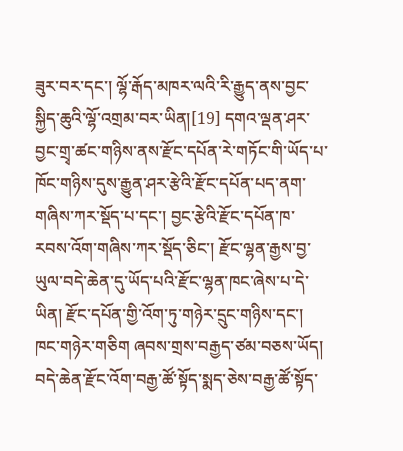ཟུར་བར་དང་། ལྷོ་རྒོད་མཁར་ལའི་རི་རྒྱུད་ནས་བྱང་སྐྱིད་ཆུའི་ལྷོ་འགྲམ་བར་ཡིན།[19] དགའ་ལྡན་ཤར་བྱང་གྲྭ་ཚང་གཉིས་ནས་རྫོང་དཔོན་རེ་གཏོང་གི་ཡོད་པ་ཁོང་གཉིས་དུས་རྒྱུན་ཤར་རྩེའི་རྫོང་དཔོན་པད་ནག་གཞིས་ཀར་སྡོད་པ་དང་། བྱང་རྩེའི་རྫོང་དཔོན་ཁ་རབས་འོག་གཞིས་ཀར་སྡོད་ཅིང་། རྫོང་ལྷན་རྒྱས་བྱ་ཡུལ་བདེ་ཆེན་དུ་ཡོད་པའི་རྫོང་ལྷན་ཁང་ཞེས་པ་དེ་ཡིན། རྫོང་དཔོན་གྱི་འོག་ཏུ་གཉེར་དྲུང་གཉིས་དང་། ཁང་གཉེར་གཅིག ཞབས་གྲས་བརྒྱད་ཙམ་བཅས་ཡོད།
བདེ་ཆེན་རྫོང་འོག་བརྒྱ་ཚོ་སྟོད་སྨད་ཅེས་བརྒྱ་ཚོ་སྟོད་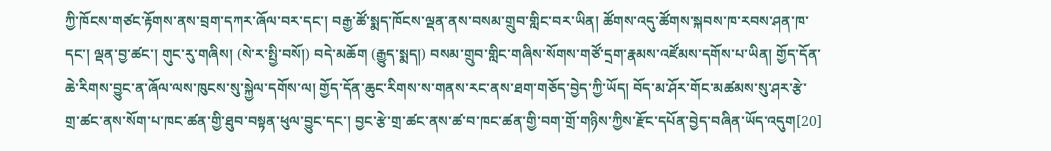ཀྱི་ཁོངས་གཙང་རྟོགས་ནས་བྲག་དཀར་ཞོལ་བར་དང་། བརྒྱ་ཚོ་སྨད་ཁོངས་ལྡན་ནས་བསམ་གྲུབ་གླིང་བར་ཡིན། ཚོགས་འདུ་ཚོགས་སྐབས་ཁ་རབས་ཤན་ཁ་དང་། ལྡན་བྱ་ཚང་། གུང་རུ་གཞིས། (སེ་ར་སྤྱི་བསོ།) བདེ་མཆོག (རྒྱུད་སྨད།) བསམ་གྲུབ་གླིང་གཞིས་སོགས་གཙོ་དྲག་རྣམས་འཛོམས་དགོས་པ་ཡིན། གྱོད་དོན་ཆེ་རིགས་བྱུང་ན་ཞོལ་ལས་ཁུངས་སུ་སྐྱེལ་དགོས་ལ། གྱོད་དོན་ཆུང་རིགས་ས་གནས་རང་ནས་ཐག་གཅོད་བྱེད་ཀྱི་ཡོད། བོད་མ་ཤོར་གོང་མཚམས་སུ་ཤར་རྩེ་གྲ་ཚང་ནས་སོག་པ་ཁང་ཚན་གྱི་ཐུབ་བསྟན་ཕུལ་བྱུང་དང་། བྱང་རྩེ་གྲ་ཚང་ནས་ཚ་བ་ཁང་ཚན་གྱི་བག་གྲོ་གཉིས་ཀྱིས་རྫོང་དཔོན་བྱེད་བཞིན་ཡོད་འདུག[20]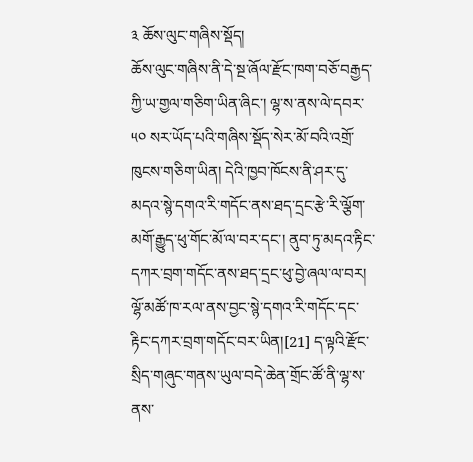༣ ཆོས་ལུང་གཞིས་སྡོད།
ཆོས་ལུང་གཞིས་ནི་དེ་སྔ་ཞོལ་རྫོང་ཁག་བཅོ་བརྒྱད་ཀྱི་ཡ་གྱལ་གཅིག་ཡིན་ཞིང་། ལྷ་ས་ནས་ལེ་དབར་ ༥༠ སར་ཡོད་པའི་གཞིས་སྡོད་སེར་མོ་བའི་འགྲོ་ཁུངས་གཅིག་ཡིན། དེའི་ཁྱབ་ཁོངས་ནི་ཤར་དུ་མདའ་སྙེ་དགའ་རི་གདོང་ནས་ཐད་དྲང་རྩེ་རི་ལྕོག་མགོ་རྒྱུད་ཕུ་གོང་མོ་ལ་བར་དང་། ནུབ་ཏུ་མདའ་རྟིང་དཀར་བྲག་གདོང་ནས་ཐད་དྲང་ཕུ་བྱེ་ཞལ་ལ་བར། ལྷོ་མཚོ་ཁ་རལ་ནས་བྱང་སྙེ་དགའ་རི་གདོང་དང་རྟིང་དཀར་བྲག་གདོང་བར་ཡིན།[21] ད་ལྟའི་རྫོང་སྲིད་གཞུང་གནས་ཡུལ་བདེ་ཆེན་གྲོང་ཚོ་ནི་ལྷ་ས་ནས་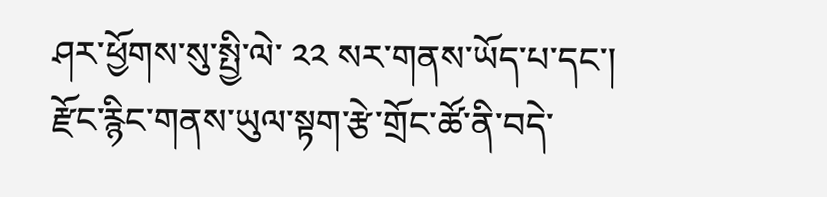ཤར་ཕྱོགས་སུ་སྤྱི་ལེ་ ༢༢ སར་གནས་ཡོད་པ་དང་། རྫོང་རྙིང་གནས་ཡུལ་སྟག་རྩེ་གྲོང་ཚོ་ནི་བདེ་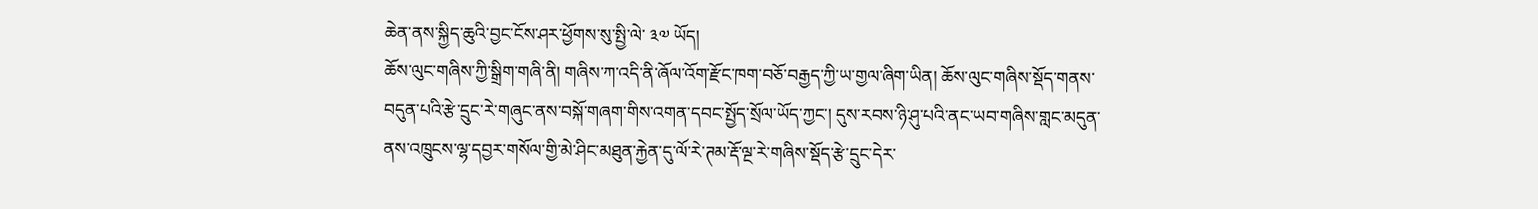ཆེན་ནས་སྐྱིད་ཆུའི་བྱང་ངོས་ཤར་ཕྱོགས་སུ་སྤྱི་ལེ་ ༣༧ ཡོད།
ཆོས་ལུང་གཞིས་ཀྱི་སྒྲིག་གཞི་ནི། གཞིས་ཀ་འདི་ནི་ཞོལ་འོག་རྫོང་ཁག་བཅོ་བརྒྱད་ཀྱི་ཡ་གྱལ་ཞིག་ཡིན། ཆོས་ལུང་གཞིས་སྡོད་གནས་བདུན་པའི་རྩེ་དྲུང་རེ་གཞུང་ནས་བསྐོ་གཞག་གིས་འགན་དབང་སྤྱོད་སྲོལ་ཡོད་ཀྱང་། དུས་རབས་ཉི་ཤུ་པའི་ནང་ཡབ་གཞིས་གླང་མདུན་ནས་འཁྲུངས་ལྷ་དབྱར་གསོལ་གྱི་མེ་ཤིང་མཐུན་རྐྱེན་དུ་ལོ་རེ་ཊམ་རྡོ་ལྔ་རེ་གཞིས་སྡོད་རྩེ་དྲུང་དེར་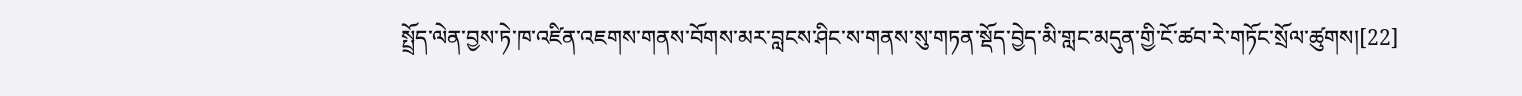སྤྲོད་ལེན་བྱས་ཏེ་ཁ་འཛིན་འཇགས་གནས་བོགས་མར་བླངས་ཤིང་ས་གནས་སུ་གཏན་སྡོད་བྱེད་མི་གླང་མདུན་གྱི་ངོ་ཚབ་རེ་གཏོང་སྲོལ་ཚུགས།[22]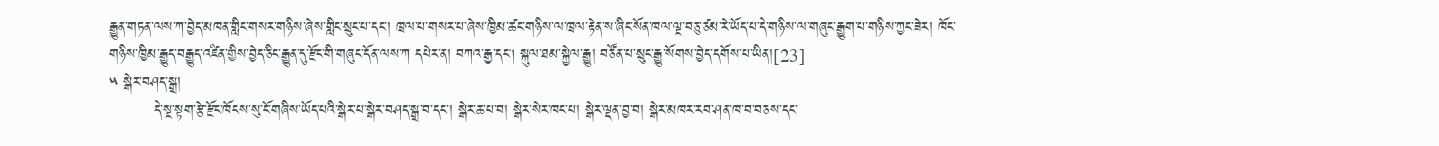རྒྱུན་གཏན་ལས་ཀ་བྱེད་མཁན་གླིང་གསར་གཉིས་ཞེས་གླིང་སྲུང་པ་དང་། ཁྲལ་པ་གསར་པ་ཞེས་ཁྱིམ་ཚང་གཉིས་ལ་ཁྲལ་རྟེན་ས་ཞིང་སོན་ཁལ་ལྔ་བཅུ་ཙམ་རེ་ཡོད་པ་དེ་གཉིས་ལ་གཞུང་རྒྱུག་པ་གཉིས་ཀྱང་ཟེར། ཁོང་གཉིས་ཁྱིམ་རྒྱུད་བརྒྱུད་འཛིན་གྱིས་བྱེད་ཅིང་རྒྱུན་དུ་རྫོང་གི་གཞུང་དོན་ལས་ཀ དཔེར་ན། བཀའ་རྒྱ་དང། སྐུལ་ཐམ་སྐྱེལ་རྒྱུ། བཙོན་པ་སྲུང་རྒྱུ་སོགས་བྱེད་དགོས་པ་ཡིན།[23]
༥ སྒེར་བཤད་སྒྲ།
         དེ་སྔ་སྟག་རྩེ་རྫོང་ཁོངས་སུ་ངོ་གཞིས་ཡོད་པའི་སྒེར་པ་སྒེར་བཤད་སྒྲ་བ་དང་། སྒེར་ཆ་པ་བ། སྒེར་སེར་ཁང་པ། སྒེར་ལྡན་བྱ་བ། སྒེར་མཁར་རབ་ཤན་ཁ་བ་བཅས་དང་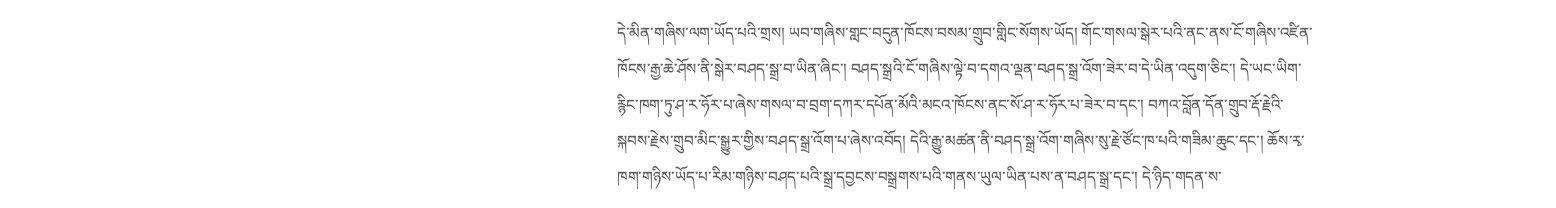དེ་མིན་གཞིས་ལག་ཡོད་པའི་གྲས། ཡབ་གཞིས་གླང་བདུན་ཁོངས་བསམ་གྲུབ་གླིང་སོགས་ཡོད། གོང་གསལ་སྒེར་པའི་ནང་ནས་ངོ་གཞིས་འཛིན་ཁོངས་རྒྱ་ཆེ་ཤོས་ནི་སྒེར་བཤད་སྒྲ་བ་ཡིན་ཞིང་། བཤད་སྒྲའི་ངོ་གཞིས་ལྟེ་བ་དགའ་ལྡན་བཤད་སྒྲ་འོག་ཟེར་བ་དེ་ཡིན་འདུག་ཅིང་། དེ་ཡང་ཡིག་རྙིང་ཁག་ཏུ་ཤ་ར་ཧོར་པ་ཞེས་གསལ་བ་བྲག་དཀར་དཔོན་མོའི་མངའ་ཁོངས་ནང་སོ་ཤ་ར་ཧོར་པ་ཟེར་བ་དང་། བཀའ་བློན་དོན་གྲུབ་རྡོ་རྗེའི་སྐབས་རྗེས་གྲུབ་མིང་སྒྱུར་གྱིས་བཤད་སྒྲ་འོག་པ་ཞེས་འབོད། དེའི་རྒྱུ་མཚན་ནི་བཤད་སྒྲ་འོག་གཞིས་སུ་རྗེ་ཙོང་ཁ་པའི་གཟིམ་ཆུང་དང་། ཆོས་རྭ་ཁག་གཉིས་ཡོད་པ་རིམ་གཉིས་བཤད་པའི་སྒྲ་དབྱངས་བསྒྲགས་པའི་གནས་ཡུལ་ཡིན་པས་ན་བཤད་སྒྲ་དང་། དེ་ཉིད་གདན་ས་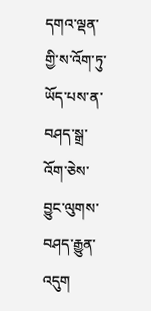དགའ་ལྡན་གྱི་ས་འོག་ཏུ་ཡོད་པས་ན་བཤད་སྒྲ་འོག་ཅེས་བྱུང་ལུགས་བཤད་རྒྱུན་འདུག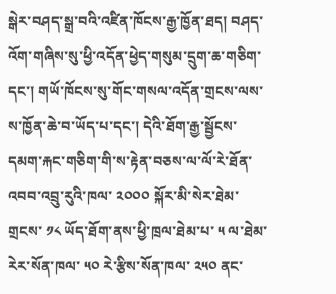སྒེར་བཤད་སྒྲ་བའི་འཛིན་ཁོངས་རྒྱ་ཁྱོན་ཐད། བཤད་འོག་གཞིས་སུ་ཕྱི་འདོན་ཕྱེད་གསུམ་དྲུག་ཆ་གཅིག་དང་། གཡོ་ཁོངས་སུ་གོང་གསལ་འདོན་གྲངས་ལས་ས་ཁྱོན་ཆེ་བ་ཡོད་པ་དང་། དེའི་ཐོག་རྒྱ་སྦྱོངས་དམག་རྐང་གཅིག་གི་ས་རྟེན་བཅས་ལ་ལོ་རེ་ཐོན་འབབ་འབྲུ་རུའི་ཁལ་ ༢༠༠༠ སྐོར་མི་སེར་ཐེམ་གྲངས་ ༡༨ ཡོད་ཐོག་ནས་ཕྱི་ཁྲལ་ཐེམ་པ་ ༥ ལ་ཐེམ་རེར་སོན་ཁལ་ ༥༠ རེ་རྩིས་སོན་ཁལ་ ༢༥༠ ནང་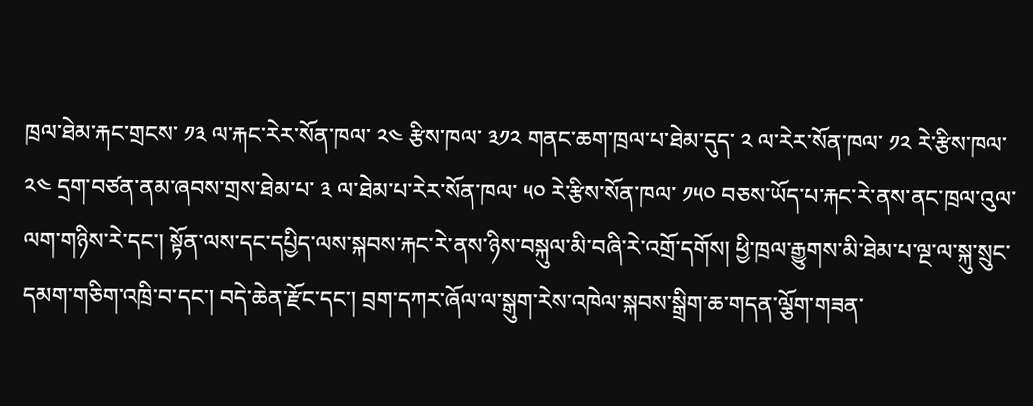ཁྲལ་ཐེམ་རྐང་གྲངས་ ༡༣ ལ་རྐང་རེར་སོན་ཁལ་ ༢༤ རྩིས་ཁལ་ ༣༡༢ གནང་ཆག་ཁྲལ་པ་ཐེམ་དུད་ ༢ ལ་རེར་སོན་ཁལ་ ༡༢ རེ་རྩིས་ཁལ་ ༢༤ དྲག་བཙན་ནམ་ཞབས་གྲས་ཐེམ་པ་ ༣ ལ་ཐེམ་པ་རེར་སོན་ཁལ་ ༥༠ རེ་རྩིས་སོན་ཁལ་ ༡༥༠ བཅས་ཡོད་པ་རྐང་རེ་ནས་ནང་ཁྲལ་འུལ་ལག་གཉིས་རེ་དང་། སྟོན་ལས་དང་དཔྱིད་ལས་སྐབས་རྐང་རེ་ནས་ཉིས་བསྐུལ་མི་བཞི་རེ་འགྲོ་དགོས། ཕྱི་ཁྲལ་རྒྱུགས་མི་ཐེམ་པ་ལྔ་ལ་སྐུ་སྲུང་དམག་གཅིག་འཁྲི་བ་དང་། བདེ་ཆེན་རྫོང་དང་། བྲག་དཀར་ཞོལ་ལ་སྒུག་རེས་འཁེལ་སྐབས་སྒྲིག་ཆ་གདན་ལྕོག་གཟན་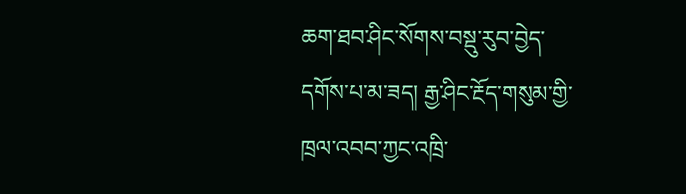ཆག་ཐབ་ཤིང་སོགས་བསྡུ་རུབ་བྱེད་དགོས་པ་མ་ཟད། རྒྱ་ཤིང་རྔོད་གསུམ་གྱི་ཁྲལ་འབབ་ཀྱང་འཁྲི་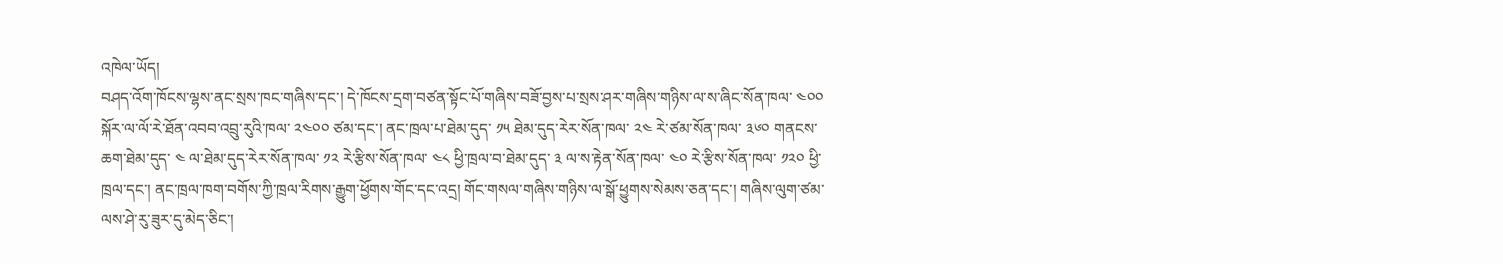འཁེལ་ཡོད།
བཤད་འོག་ཁོངས་ལྷས་ནང་སྲས་ཁང་གཞིས་དང་། དེ་ཁོངས་དྲག་བཙན་སྟོང་པོ་གཞིས་བཟོ་བྱས་པ་སྲས་ཤར་གཞིས་གཉིས་ལ་ས་ཞིང་སོན་ཁལ་ ༤༠༠ སྐོར་ལ་ལོ་རེ་ཐོན་འབབ་འབྲུ་རུའི་ཁལ་ ༢༤༠༠ ཙམ་དང་། ནང་ཁྲལ་པ་ཐེམ་དུད་ ༡༥ ཐེམ་དུད་རེར་སོན་ཁལ་ ༢༤ རེ་ཙམ་སོན་ཁལ་ ༣༦༠ གནངས་ཆག་ཐེམ་དུད་ ༤ ལ་ཐེམ་དུད་རེར་སོན་ཁལ་ ༡༢ རེ་རྩིས་སོན་ཁལ་ ༤༨ ཕྱི་ཁྲལ་བ་ཐེམ་དུད་ ༣ ལ་ས་རྟེན་སོན་ཁལ་ ༤༠ རེ་རྩིས་སོན་ཁལ་ ༡༢༠ ཕྱི་ཁྲལ་དང་། ནང་ཁྲལ་ཁག་བགོས་ཀྱི་ཁྲལ་རིགས་རྒྱུག་ཕྱོགས་གོང་དང་འདྲ། གོང་གསལ་གཞིས་གཉིས་ལ་སྒོ་ཕྱུགས་སེམས་ཅན་དང་། གཞིས་ལུག་ཙམ་ལས་ཤེ་རུ་ཟུར་དུ་མེད་ཅིང་།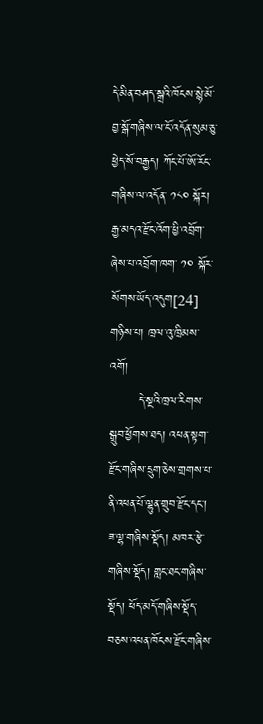དེ་མིན་བཤད་སྒྲའི་ཁོངས་སྙེ་མོ་བྱ་སྒོ་གཞིས་ལ་ངོ་འདོན་སུམ་ཅུ་ཕྱེད་སོ་བརྒྱད། ཀོང་པོ་ཨོ་རོང་གཞིས་ལ་འདོན་ ༡༨༠ སྐོར། རྒྱ་མདའ་རྫོང་འོག་ཕྱི་འབྲོག་ཞེས་པ་འབྲོག་ཁག་ ༡༠ སྐོར་སོགས་ཡོད་འདུག[24]
གཉིས་པ། ཁྲལ་འུ་ཁྲིམས་འགོ།
       དེ་སྔའི་ཁྲལ་རིགས་སྒྲུབ་ཕྱོགས་ཐད། འཕན་སྟག་རྫོང་གཞིས་དྲུག་ཅེས་གྲགས་པ་ནི་འཕན་པོ་ལྷུན་གྲུབ་རྫོང་དང་། ཟ་ལྷ་གཞིས་སྡོད། མཁར་རྩེ་གཞིས་སྡོད། གླང་ཐང་གཞིས་སྡོད། ཕོད་མདོ་གཞིས་སྡོད་བཅས་འཕན་ཁོངས་རྫོང་གཞིས་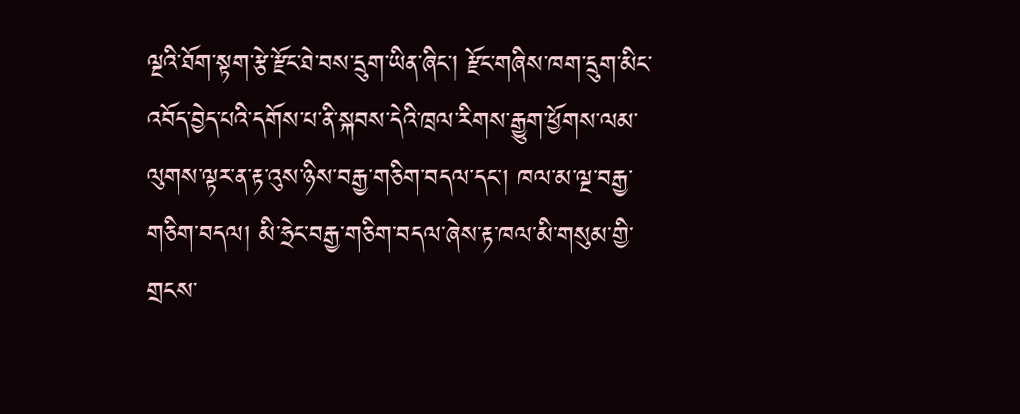ལྔའི་ཐོག་སྟག་རྩེ་རྫོང་ཐེ་བས་དྲུག་ཡིན་ཞིང་། རྫོང་གཞིས་ཁག་དྲུག་མིང་འབོད་བྱེད་པའི་དགོས་པ་ནི་སྐབས་དེའི་ཁྲལ་རིགས་རྒྱུག་ཕྱོགས་ལམ་ལུགས་ལྟར་ན་རྟ་འུས་ཉིས་བརྒྱ་གཅིག་བདལ་དང་། ཁལ་མ་ལྔ་བརྒྱ་གཅིག་བདལ། མི་ཧྲེང་བརྒྱ་གཅིག་བདལ་ཞེས་རྟ་ཁལ་མི་གསུམ་གྱི་གྲངས་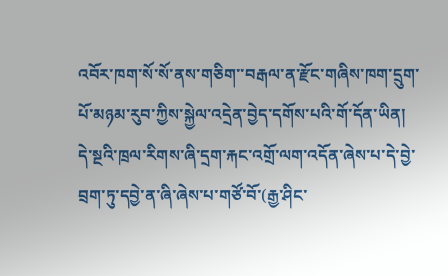འབོར་ཁག་སོ་སོ་ནས་གཅིག་་བརྒལ་ན་རྫོང་གཞིས་ཁག་དྲུག་པོ་མཉམ་རུབ་ཀྱིས་སྐྱེལ་འདྲེན་བྱེད་དགོས་པའི་གོ་དོན་ཡིན། དེ་སྔའི་ཁྲལ་རིགས་ཞི་དྲག་རྐང་འགྲོ་ལག་འདོན་ཞེས་པ་དེ་བྱེ་བྲག་ཏུ་དབྱེ་ན་ཞི་ཞེས་པ་གཙོ་བོ་(རྒྱ་ཤིང་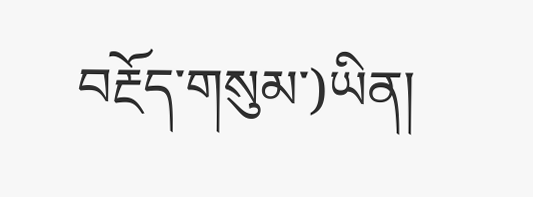བརྔོད་གསུམ་)ཡིན།